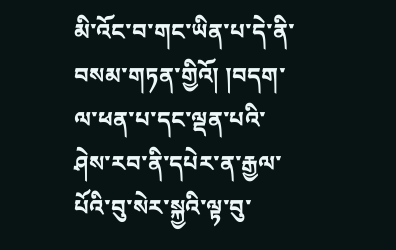མི་འོང་བ་གང་ཡིན་པ་དེ་ནི་བསམ་གཏན་གྱིའོ། །བདག་ལ་ཕན་པ་དང་ལྡན་པའི་ཤེས་རབ་ནི་དཔེར་ན་རྒྱལ་པོའི་བུ་སེར་སྐྱའི་ལྟ་བུ་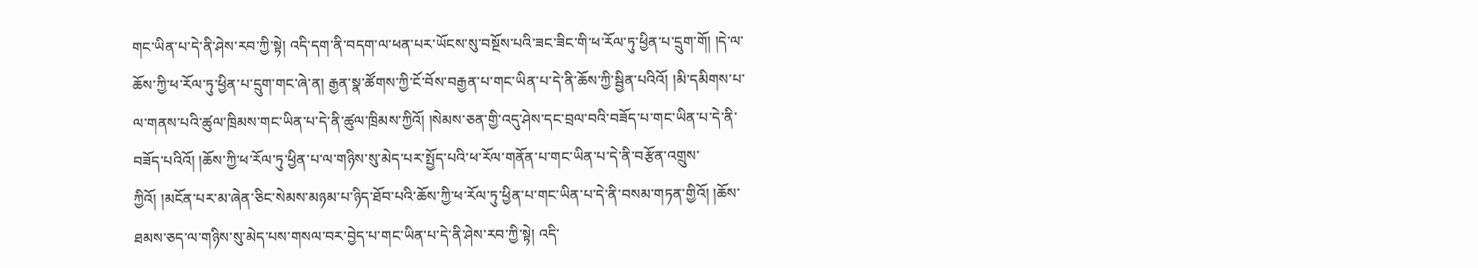གང་ཡིན་པ་དེ་ནི་ཤེས་རབ་ཀྱི་སྟེ། འདི་དག་ནི་བདག་ལ་ཕན་པར་ཡོངས་སུ་བསྔོས་པའི་ཟང་ཟིང་གི་ཕ་རོལ་ཏུ་ཕྱིན་པ་དྲུག་གོ། །དེ་ལ་ཆོས་ཀྱི་ཕ་རོལ་ཏུ་ཕྱིན་པ་དྲུག་གང་ཞེ་ན། རྒྱན་སྣ་ཚོགས་ཀྱི་ངོ་བོས་བརྒྱན་པ་གང་ཡིན་པ་དེ་ནི་ཆོས་ཀྱི་སྦྱིན་པའིའོ། །མི་དམིགས་པ་ལ་གནས་པའི་ཚུལ་ཁྲིམས་གང་ཡིན་པ་དེ་ནི་ཚུལ་ཁྲིམས་ཀྱིའོ། །སེམས་ཅན་གྱི་འདུ་ཤེས་དང་བྲལ་བའི་བཟོད་པ་གང་ཡིན་པ་དེ་ནི་བཟོད་པའིའོ། །ཆོས་ཀྱི་ཕ་རོལ་ཏུ་ཕྱིན་པ་ལ་གཉིས་སུ་མེད་པར་སྤྱོད་པའི་ཕ་རོལ་གནོན་པ་གང་ཡིན་པ་དེ་ནི་བརྩོན་འགྲུས་ཀྱིའོ། །མངོན་པར་མ་ཞེན་ཅིང་སེམས་མཉམ་པ་ཉིད་ཐོབ་པའི་ཆོས་ཀྱི་ཕ་རོལ་ཏུ་ཕྱིན་པ་གང་ཡིན་པ་དེ་ནི་བསམ་གཏན་གྱིའོ། །ཆོས་ཐམས་ཅད་ལ་གཉིས་སུ་མེད་པས་གསལ་བར་བྱེད་པ་གང་ཡིན་པ་དེ་ནི་ཤེས་རབ་ཀྱི་སྟེ། འདི་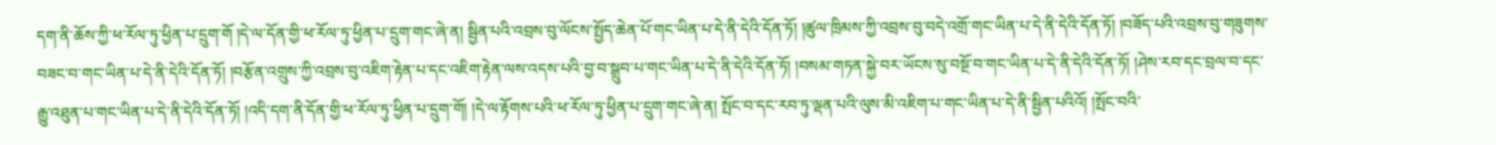དག་ནི་ཆོས་ཀྱི་ཕ་རོལ་ཏུ་ཕྱིན་པ་དྲུག་གོ །དེ་ལ་དོན་གྱི་ཕ་རོལ་ཏུ་ཕྱིན་པ་དྲུག་གང་ཞེ་ན། སྦྱིན་པའི་འབྲས་བུ་ལོངས་སྤྱོད་ཆེན་པོ་གང་ཡིན་པ་དེ་ནི་དེའི་དོན་ཏོ། །ཚུལ་ཁྲིམས་ཀྱི་འབྲས་བུ་བདེ་འགྲོ་གང་ཡིན་པ་དེ་ནི་དེའི་དོན་ཏོ། །བཟོད་པའི་འབྲས་བུ་གཟུགས་བཟང་བ་གང་ཡིན་པ་དེ་ནི་དེའི་དོན་ཏོ། །བརྩོན་འགྲུས་ཀྱི་འབྲས་བུ་འཇིག་རྟེན་པ་དང་འཇིག་རྟེན་ལས་འདས་པའི་བྱ་བ་སྒྲུབ་པ་གང་ཡིན་པ་དེ་ནི་དེའི་དོན་ཏོ། །བསམ་གཏན་སྐྱེ་བར་ཡོངས་སུ་བསྔོ་བ་གང་ཡིན་པ་དེ་ནི་དེའི་དོན་ཏོ། །ཤེས་རབ་དང་བྲལ་བ་དང་རྒྱུ་འཐུན་པ་གང་ཡིན་པ་དེ་ནི་དེའི་དོན་ཏོ། །འདི་དག་ནི་དོན་གྱི་ཕ་རོལ་ཏུ་ཕྱིན་པ་དྲུག་གོ། །དེ་ལ་རྟོགས་པའི་ཕ་རོལ་ཏུ་ཕྱིན་པ་དྲུག་གང་ཞེ་ན། སྤོང་བ་དང་རབ་ཏུ་ལྡན་པའི་ལུས་མི་འཇིག་པ་གང་ཡིན་པ་དེ་ནི་སྦྱིན་པའིའོ། །སྤོང་བའི་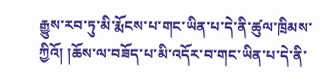རྒྱུས་རབ་ཏུ་མི་རྨོངས་པ་གང་ཡིན་པ་དེ་ནི་ཚུལ་ཁྲིམས་ཀྱིའོ། །ཆོས་ལ་བཟོད་པ་མི་འདོར་བ་གང་ཡིན་པ་དེ་ནི་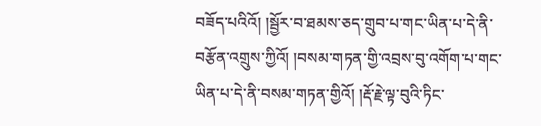བཟོད་པའིའོ། །སྦྱོར་བ་ཐམས་ཅད་གྲུབ་པ་གང་ཡིན་པ་དེ་ནི་བརྩོན་འགྲུས་ཀྱིའོ། །བསམ་གཏན་གྱི་འབྲས་བུ་འགོག་པ་གང་ཡིན་པ་དེ་ནི་བསམ་གཏན་གྱིའོ། །རྡོ་རྗེ་ལྟ་བུའི་ཏིང་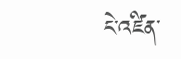ངེ་འཛིན་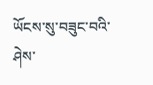ཡོངས་སུ་བཟུང་བའི་ཤེས་